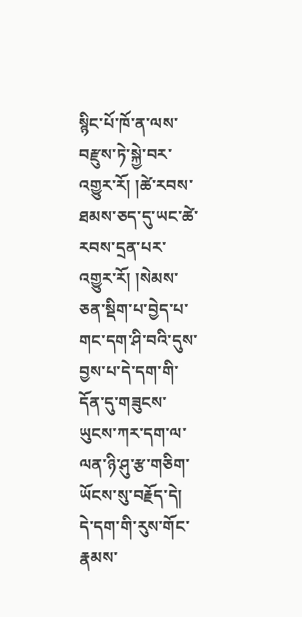སྙིང་པོ་ཁོ་ན་ལས་བརྫུས་ཏེ་སྐྱེ་བར་འགྱུར་རོ། །ཚེ་རབས་ཐམས་ཅད་དུ་ཡང་ཚེ་རབས་དྲན་པར་འགྱུར་རོ། །སེམས་ཅན་སྡིག་པ་བྱེད་པ་གང་དག་ཤི་བའི་དུས་བྱས་པ་དེ་དག་གི་དོན་དུ་གཟུངས་ཡུངས་ཀར་དག་ལ་ལན་ཉི་ཤུ་རྩ་གཅིག་ཡོངས་སུ་བརྗོད་དེ། དེ་དག་གི་རུས་གོང་རྣམས་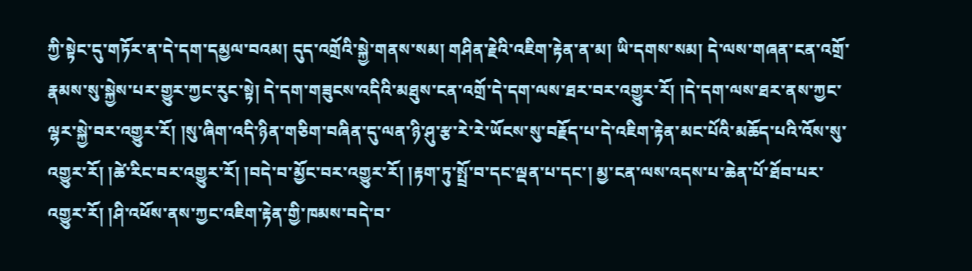ཀྱི་སྟེང་དུ་གཏོར་ན་དེ་དག་དམྱལ་བའམ། དུད་འགྲོའི་སྐྱེ་གནས་སམ། གཤིན་རྗེའི་འཇིག་རྟེན་ན་མ། ཡི་དགས་སམ། དེ་ལས་གཞན་ངན་འགྲོ་རྣམས་སུ་སྐྱེས་པར་གྱུར་ཀྱང་རུང་སྟེ། དེ་དག་གཟུངས་འདིའི་མཐུས་ངན་འགྲོ་དེ་དག་ལས་ཐར་བར་འགྱུར་རོ། །དེ་དག་ལས་ཐར་ནས་ཀྱང་ལྷར་སྐྱེ་བར་འགྱུར་རོ། །སུ་ཞིག་འདི་ཉིན་གཅིག་བཞིན་དུ་ལན་ཉི་ཤུ་རྩ་རེ་རེ་ཡོངས་སུ་བརྗོད་པ་དེ་འཇིག་རྟེན་མང་པོའི་མཆོད་པའི་འོས་སུ་འགྱུར་རོ། །ཚེ་རིང་བར་འགྱུར་རོ། །བདེ་བ་མྱོང་བར་འགྱུར་རོ། །རྟག་ཏུ་སྤྲོ་བ་དང་ལྡན་པ་དང་། མྱ་ངན་ལས་འདས་པ་ཆེན་པོ་ཐོབ་པར་འགྱུར་རོ། །ཤི་འཕོས་ནས་ཀྱང་འཇིག་རྟེན་གྱི་ཁམས་བདེ་བ་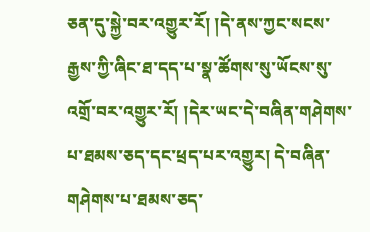ཅན་དུ་སྐྱེ་བར་འགྱུར་རོ། །དེ་ནས་ཀྱང་སངས་རྒྱས་ཀྱི་ཞིང་ཐ་དད་པ་སྣ་ཚོགས་སུ་ཡོངས་སུ་འགྲོ་བར་འགྱུར་རོ། །དེར་ཡང་དེ་བཞིན་གཤེགས་པ་ཐམས་ཅད་དང་ཕྲད་པར་འགྱུར། དེ་བཞིན་གཤེགས་པ་ཐམས་ཅད་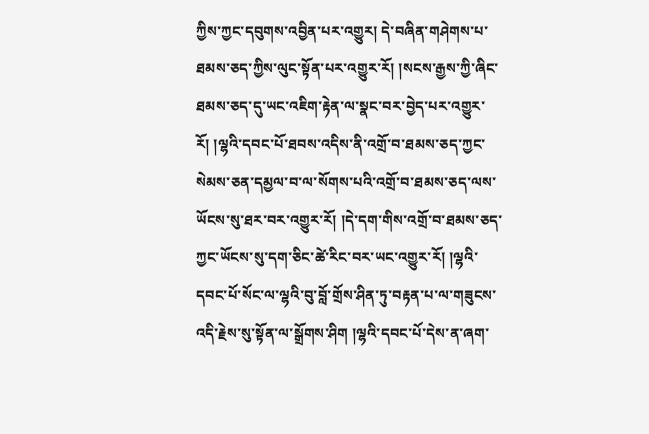ཀྱིས་ཀྱང་དབུགས་འབྱིན་པར་འགྱུར། དེ་བཞིན་གཤེགས་པ་ཐམས་ཅད་ཀྱིས་ལུང་སྟོན་པར་འགྱུར་རོ། །སངས་རྒྱས་ཀྱི་ཞིང་ཐམས་ཅད་དུ་ཡང་འཇིག་རྟེན་ལ་སྣང་བར་བྱེད་པར་འགྱུར་རོ། །ལྷའི་དབང་པོ་ཐབས་འདིས་ནི་འགྲོ་བ་ཐམས་ཅད་ཀྱང་སེམས་ཅན་དམྱལ་བ་ལ་སོགས་པའི་འགྲོ་བ་ཐམས་ཅད་ལས་ཡོངས་སུ་ཐར་བར་འགྱུར་རོ། །དེ་དག་གིས་འགྲོ་བ་ཐམས་ཅད་ཀྱང་ཡོངས་སུ་དག་ཅིང་ཚེ་རིང་བར་ཡང་འགྱུར་རོ། །ལྷའི་དབང་པོ་སོང་ལ་ལྷའི་བུ་བློ་གྲོས་ཤིན་ཏུ་བརྟན་པ་ལ་གཟུངས་འདི་རྗེས་སུ་སྟོན་ལ་སྒྲོགས་ཤིག །ལྷའི་དབང་པོ་དེས་ན་ཞག་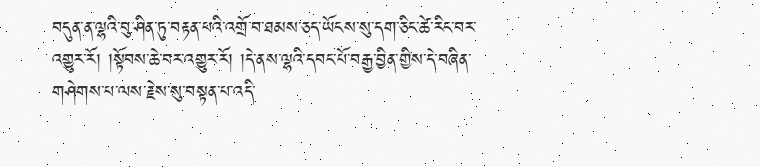བདུན་ན་ལྷའི་བུ་ཤིན་ཏུ་བརྟན་པའི་འགྲོ་བ་ཐམས་ཅད་ཡོངས་སུ་དག་ཅིང་ཚེ་རིང་བར་འགྱུར་རོ། །སྟོབས་ཆེ་བར་འགྱུར་རོ། །དེ་ནས་ལྷའི་དབང་པོ་བརྒྱ་བྱིན་གྱིས་དེ་བཞིན་གཤེགས་པ་ལས་རྗེས་སུ་བསྟན་པ་འདི་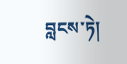བླངས་ཏེ།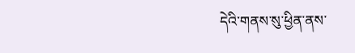དེའི་གནས་སུ་ཕྱིན་ནས་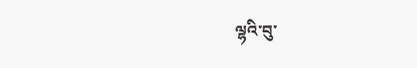ལྷའི་བུ་